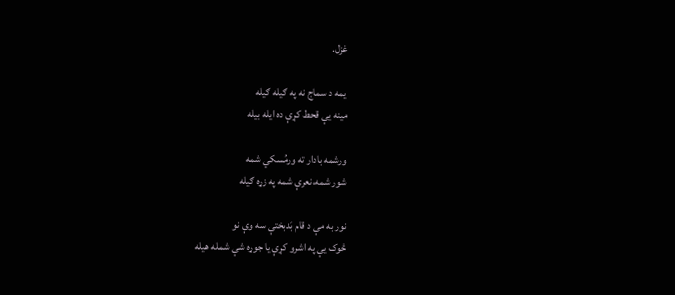غزل.

 یمه د سماج نه په ګیله ګیله
مینه یې قحط کړې ده ايله بيله

ورشمه بادار ته ورمُسکي شمه
شور شمه،نعرې شمه په زړه ګیله

نور به مې د قام بَدبختې سه وې نو
څوک یې په اشرو کړې یا جوړه شې شمله هیله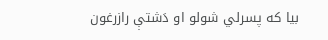بیا که پسرلي شولو او دَشتې رازرغون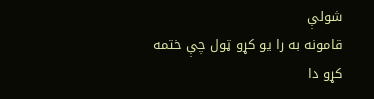شولې
قامونه به را یو کړو ټول چې ختمه کړو دا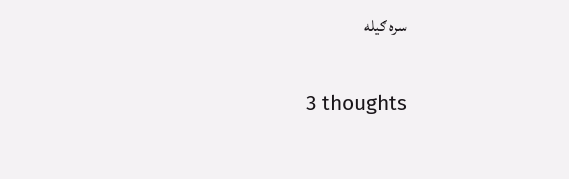سره ګیله

3 thoughts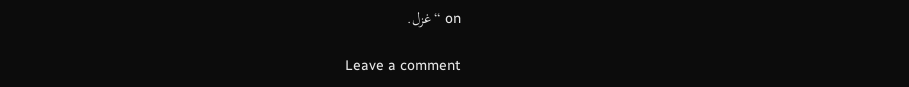on “غزل.

Leave a comment